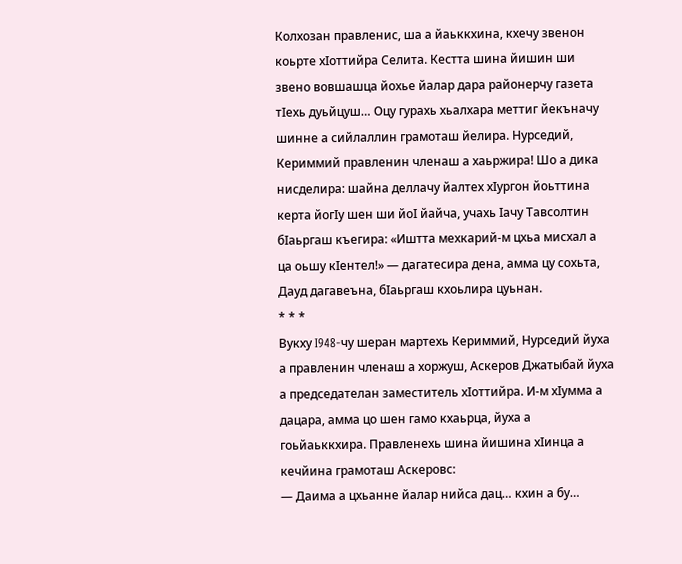Колхозан правленис, ша а йаьккхина, кхечу звенон коьрте хIоттийра Селита. Кестта шина йишин ши звено вовшашца йохье йалар дара районерчу газета тIехь дуьйцуш… Оцу гурахь хьалхара меттиг йекъначу шинне а сийлаллин грамоташ йелира. Нурседий, Кериммий правленин членаш а хаьржира! Шо а дика нисделира: шайна деллачу йалтех хIургон йоьттина керта йогIу шен ши йоI йайча, учахь Iачу Тавсолтин бIаьргаш къегира: «Иштта мехкарий-м цхьа мисхал а ца оьшу кIентел!» — дагатесира дена, амма цу сохьта, Дауд дагавеъна, бIаьргаш кхоьлира цуьнан.
* * *
Вукху I948-чу шеран мартехь Кериммий, Нурседий йуха а правленин членаш а хоржуш, Аскеров Джатыбай йуха а председателан заместитель хIоттийра. И-м хIумма а дацара, амма цо шен гамо кхаьрца, йуха а гоьйаьккхира. Правленехь шина йишина хIинца а кечйина грамоташ Аскеровс:
— Даима а цхьанне йалар нийса дац… кхин а бу…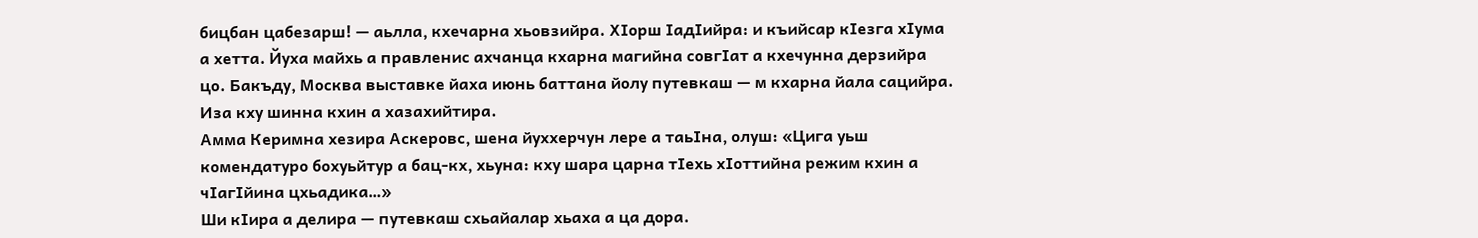бицбан цабезарш! — аьлла, кхечарна хьовзийра. ХIорш IадIийра: и къийсар кIезга хIума а хетта. Йуха майхь а правленис ахчанца кхарна магийна совгIат а кхечунна дерзийра цо. Бакъду, Москва выставке йаха июнь баттана йолу путевкаш — м кхарна йала сацийра. Иза кху шинна кхин а хазахийтира.
Амма Керимна хезира Аскеровс, шена йуххерчун лере а таьIна, олуш: «Цига уьш комендатуро бохуьйтур а бац-кх, хьуна: кху шара царна тIехь хIоттийна режим кхин а чIагIйина цхьадика…»
Ши кIира а делира — путевкаш схьайалар хьаха а ца дора.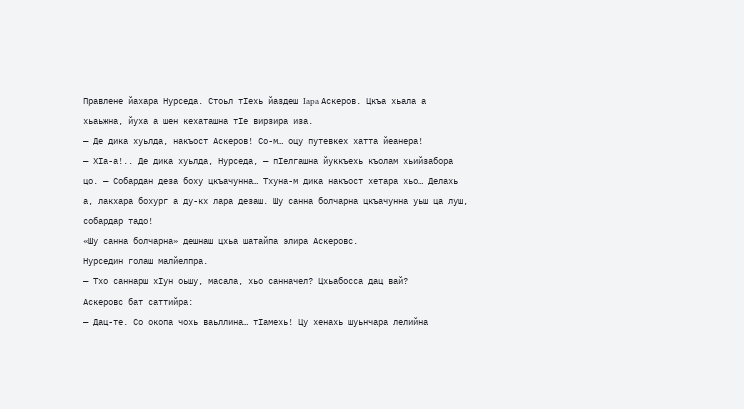Правлене йахара Нурседа. Стоьл тIехь йаздеш Iapa Аскеров. Цкъа хьала а хьаьжна, йуха а шен кехаташна тIе вирзира иза.
— Де дика хуьлда, накъост Аскеров! Со-м… оцу путевкех хатта йеанера!
— ХIа-а!.. Де дика хуьлда, Нурседа, — пIелгашна йуккъехь къолам хьийзабора цо. — Собардан деза боху цкъачунна… Тхуна-м дика накъост хетара хьо… Делахь а, лакхара бохург а ду-кх лара дезаш. Шу санна болчарна цкъачунна уьш ца луш, собардар тадо!
«Шу санна болчарна» дешнаш цхьа шатайпа элира Аскеровс.
Нурседин голаш малйелпра.
— Тхо саннарш хIун оьшу, масала, хьо санначел? Цхьабосса дац вай?
Аскеровс бат саттийра:
— Дац-те. Со окопа чохь ваьллина… тIамехь! Цу хенахь шуьнчара лелийна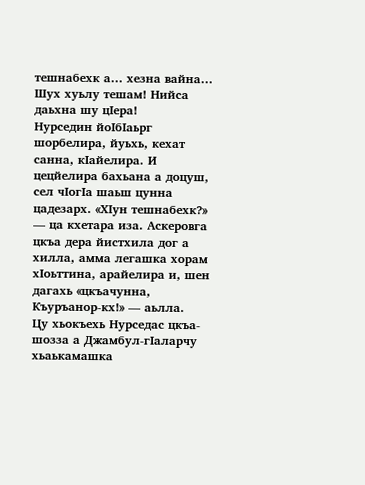тешнабехк а… хезна вайна… Шух хуьлу тешам! Нийса даьхна шу цIера!
Нурседин йоIбIаьрг шорбелира, йуьхь, кехат санна, кIайелира. И цецйелира бахьана а доцуш, сел чIогIа шаьш цунна цадезарх. «ХIун тешнабехк?» — ца кхетара иза. Аскеровга цкъа дера йистхила дог а хилла, амма легашка хорам хIоьттина, арайелира и, шен дагахь «цкъачунна, Къуръанор-кх!» — аьлла.
Цу хьокъехь Нурседас цкъа-шозза а Джамбул-гIаларчу хьаькамашка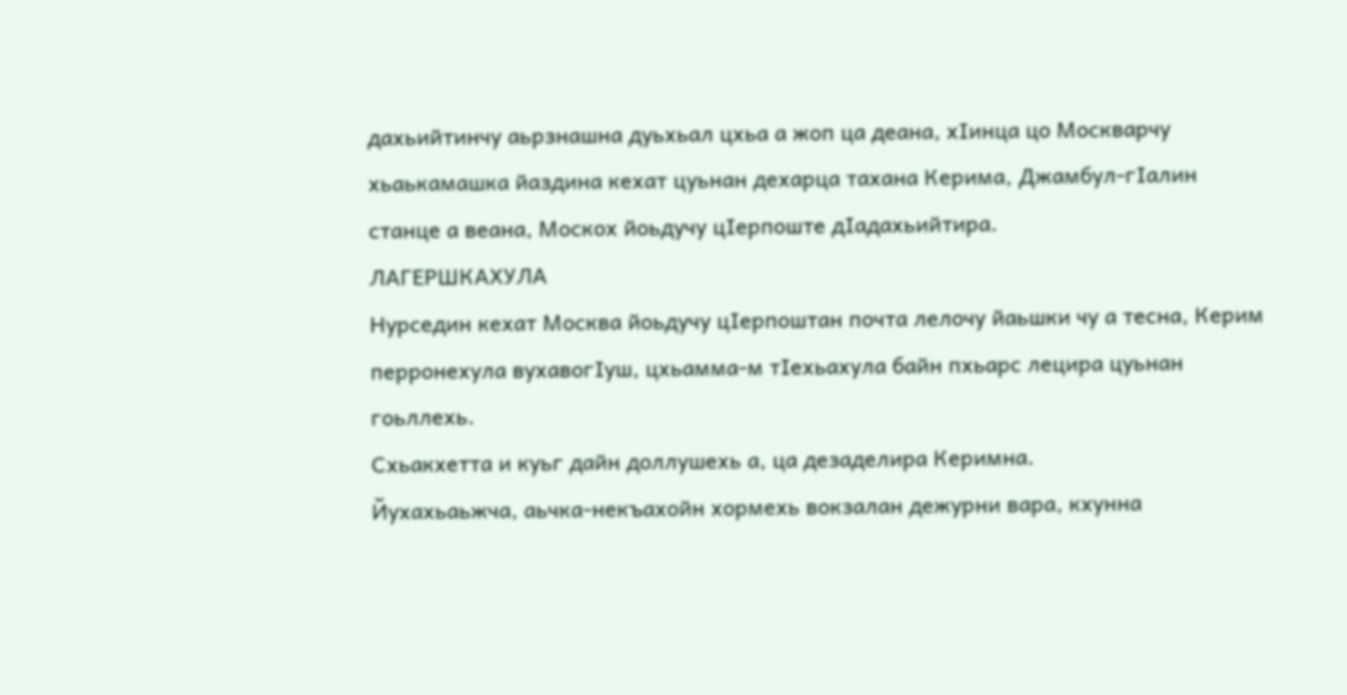дахьийтинчу аьрзнашна дуьхьал цхьа а жоп ца деана, хIинца цо Москварчу хьаькамашка йаздина кехат цуьнан дехарца тахана Керима, Джамбул-гIалин станце а веана, Москох йоьдучу цIерпоште дIадахьийтира.
ЛАГЕРШКАХУЛА
Нурседин кехат Москва йоьдучу цIерпоштан почта лелочу йаьшки чу а тесна, Керим перронехула вухавогIуш, цхьамма-м тIехьахула байн пхьарс лецира цуьнан гоьллехь.
Схьакхетта и куьг дайн доллушехь а, ца дезаделира Керимна.
Йухахьаьжча, аьчка-некъахойн хормехь вокзалан дежурни вара, кхунна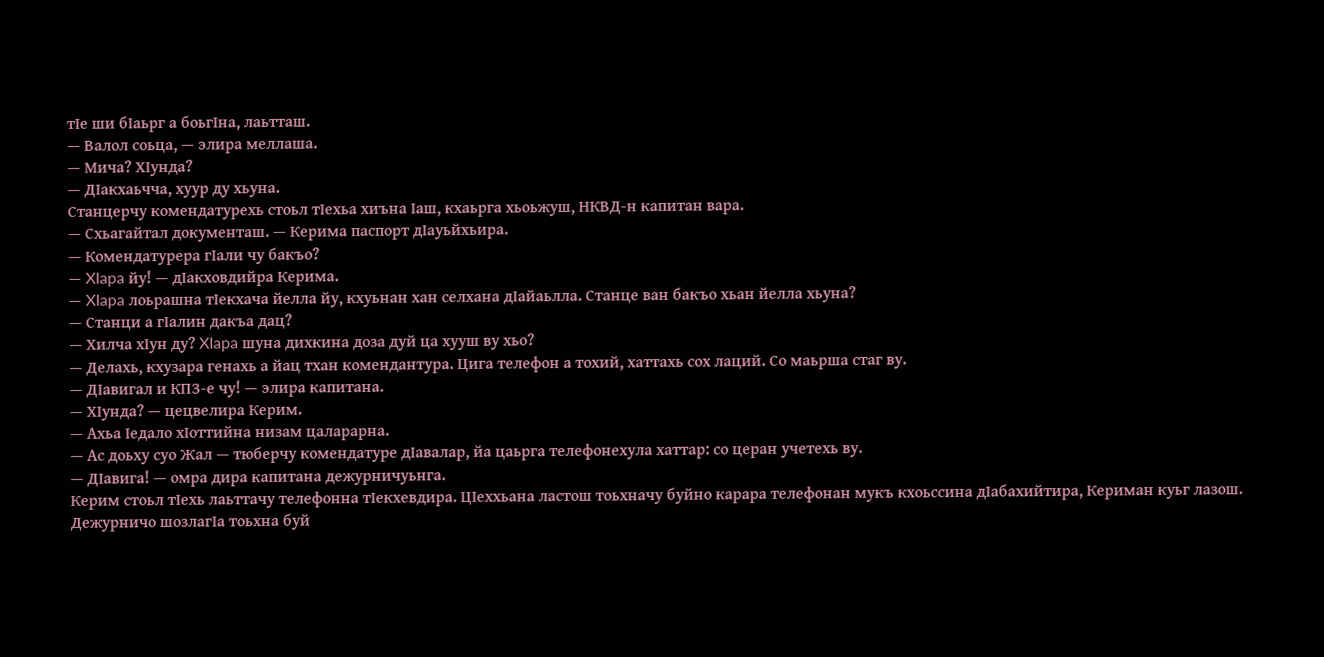тIе ши бIаьрг а боьгIна, лаьтташ.
— Валол соьца, — элира меллаша.
— Мича? ХIунда?
— ДIакхаьчча, хуур ду хьуна.
Станцерчу комендатурехь стоьл тIехьа хиъна Iаш, кхаьрга хьоьжуш, НКВД-н капитан вара.
— Схьагайтал документаш. — Керима паспорт дIауьйхьира.
— Комендатурера гIали чу бакъо?
— XIapa йу! — дIакховдийра Керима.
— XIapa лоьрашна тIекхача йелла йу, кхуьнан хан селхана дIайаьлла. Станце ван бакъо хьан йелла хьуна?
— Станци а гIалин дакъа дац?
— Хилча хIун ду? XIapa шуна дихкина доза дуй ца хууш ву хьо?
— Делахь, кхузара генахь а йац тхан комендантура. Цига телефон а тохий, хаттахь сох лаций. Со маьрша стаг ву.
— ДIавигал и КПЗ-е чу! — элира капитана.
— ХIунда? — цецвелира Керим.
— Ахьа Iедало хIоттийна низам цаларарна.
— Ас доьху суо Жал — тюберчу комендатуре дIавалар, йа цаьрга телефонехула хаттар: со церан учетехь ву.
— ДIавига! — омра дира капитана дежурничуьнга.
Керим стоьл тIехь лаьттачу телефонна тIекхевдира. ЦIеххьана ластош тоьхначу буйно карара телефонан мукъ кхоьссина дIабахийтира, Кериман куьг лазош. Дежурничо шозлагIа тоьхна буй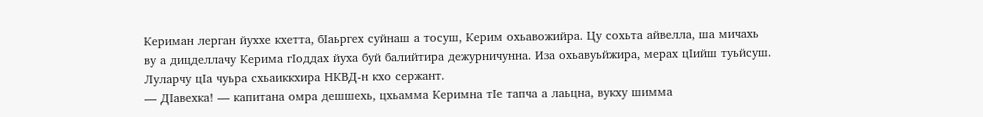Кериман лерган йуххе кхетта, бIаьргех суйнаш а тосуш, Керим охьавожийра. Цу сохьта айвелла, ша мичахь ву а дицделлачу Керима гIоддах йуха буй балийтира дежурничунна. Иза охьавуьйжира, мерах цIийш туьйсуш. Луларчу цIа чуьра схьаиккхира НКВД-н кхо сержант.
— ДIавехка! — капитана омра дешшехь, цхьамма Керимна тIе тапча а лаьцна, вукху шимма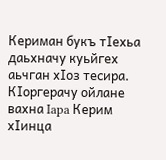Кериман букъ тIехьа даьхначу куьйгех аьчган хIоз тесира. КIоргерачу ойлане вахна Iapa Керим хIинца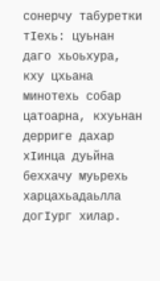сонерчу табуретки тIехь: цуьнан даго хьоьхура, кху цхьана минотехь собар цатоарна, кхуьнан дерриге дахар хIинца дуьйна беххачу муьрехь харцахьадаьлла догIург хилар.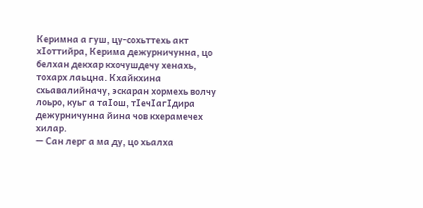Керимна а гуш, цу-сохьттехь акт хIоттийра, Керима дежурничунна, цо белхан декхар кхочушдечу хенахь, тохарх лаьцна. Кхайкхина схьавалийначу, эскаран хормехь волчу лоьро, куьг а таIош, тIечIагIдира дежурничунна йина чов кхерамечех хилар.
— Сан лерг а ма ду, цо хьалха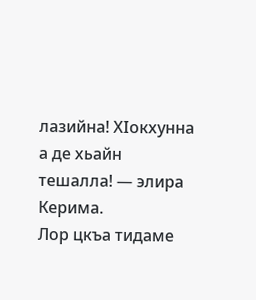лазийна! ХIокхунна а де хьайн тешалла! — элира Керима.
Лор цкъа тидаме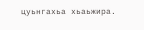цуьнгахьа хьаьжира.